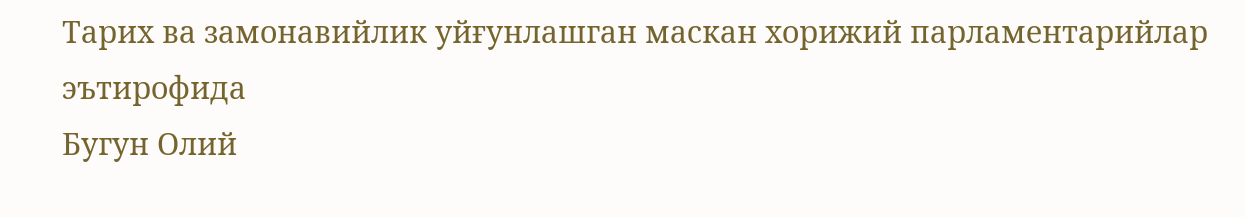Тарих ва замонавийлик уйғунлашган маскан хорижий парламентарийлар эътирофида
Бугун Олий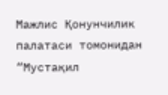Мажлис Қонунчилик палатаси томонидан “Мустақил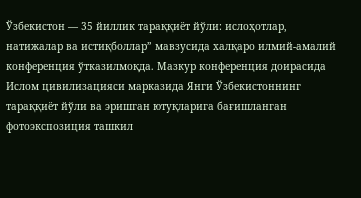Ўзбекистон — 35 йиллик тараққиёт йўли: ислоҳотлар, натижалар ва истиқболлар” мавзусида халқаро илмий-амалий конференция ўтказилмоқда. Мазкур конференция доирасида Ислом цивилизацияси марказида Янги Ўзбекистоннинг тараққиёт йўли ва эришган ютуқларига бағишланган фотоэкспозиция ташкил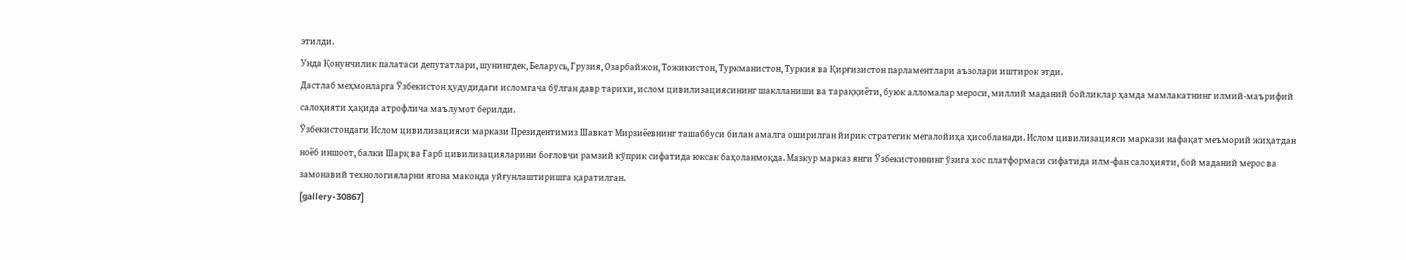этилди.
Унда Қонунчилик палатаси депутатлари, шунингдек, Беларусь, Грузия, Озарбайжон, Тожикистон, Туркманистон, Туркия ва Қирғизистон парламентлари аъзолари иштирок этди.
Дастлаб меҳмонларга Ўзбекистон ҳудудидаги исломгача бўлган давр тарихи, ислом цивилизациясининг шаклланиши ва тараққиёти, буюк алломалар мероси, миллий маданий бойликлар ҳамда мамлакатнинг илмий-маърифий салоҳияти ҳақида атрофлича маълумот берилди.
Ўзбекистондаги Ислом цивилизацияси маркази Президентимиз Шавкат Мирзиёевнинг ташаббуси билан амалга оширилган йирик стратегик мегалойиҳа ҳисобланади. Ислом цивилизацияси маркази нафақат меъморий жиҳатдан ноёб иншоот, балки Шарқ ва Ғарб цивилизацияларини боғловчи рамзий кўприк сифатида юксак баҳоланмоқда. Мазкур марказ янги Ўзбекистоннинг ўзига хос платформаси сифатида илм-фан салоҳияти, бой маданий мерос ва замонавий технологияларни ягона маконда уйғунлаштиришга қаратилган.
[gallery-30867]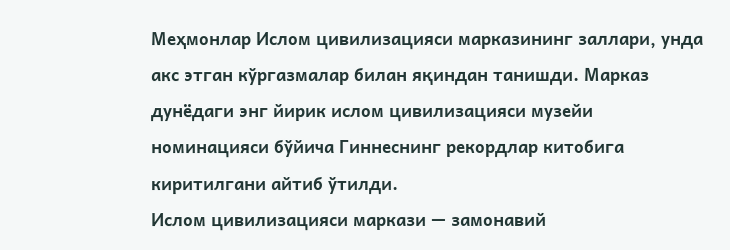Меҳмонлар Ислом цивилизацияси марказининг заллари, унда акс этган кўргазмалар билан яқиндан танишди. Марказ дунёдаги энг йирик ислом цивилизацияси музейи номинацияси бўйича Гиннеснинг рекордлар китобига киритилгани айтиб ўтилди.
Ислом цивилизацияси маркази — замонавий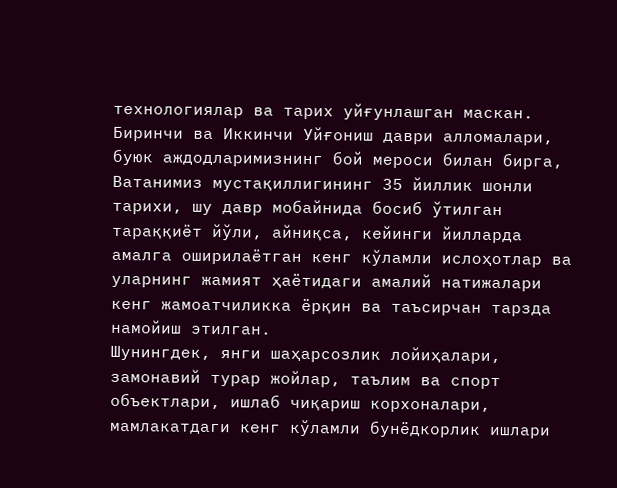технологиялар ва тарих уйғунлашган маскан. Биринчи ва Иккинчи Уйғониш даври алломалари, буюк аждодларимизнинг бой мероси билан бирга, Ватанимиз мустақиллигининг 35 йиллик шонли тарихи, шу давр мобайнида босиб ўтилган тараққиёт йўли, айниқса, кейинги йилларда амалга оширилаётган кенг кўламли ислоҳотлар ва уларнинг жамият ҳаётидаги амалий натижалари кенг жамоатчиликка ёрқин ва таъсирчан тарзда намойиш этилган.
Шунингдек, янги шаҳарсозлик лойиҳалари, замонавий турар жойлар, таълим ва спорт объектлари, ишлаб чиқариш корхоналари, мамлакатдаги кенг кўламли бунёдкорлик ишлари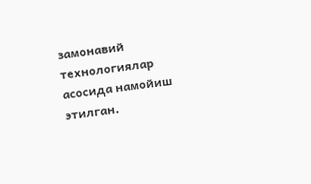замонавий технологиялар асосида намойиш этилган.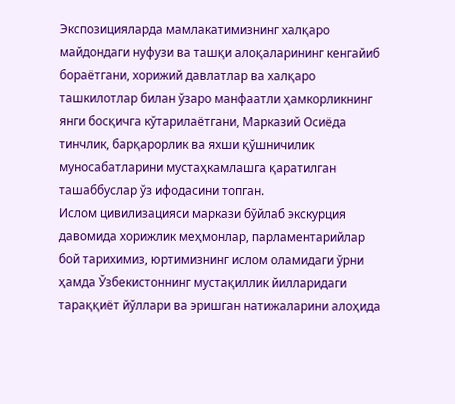Экспозицияларда мамлакатимизнинг халқаро майдондаги нуфузи ва ташқи алоқаларининг кенгайиб бораётгани, хорижий давлатлар ва халқаро ташкилотлар билан ўзаро манфаатли ҳамкорликнинг янги босқичга кўтарилаётгани, Марказий Осиёда тинчлик, барқарорлик ва яхши қўшничилик муносабатларини мустаҳкамлашга қаратилган ташаббуслар ўз ифодасини топган.
Ислом цивилизацияси маркази бўйлаб экскурция давомида хорижлик меҳмонлар, парламентарийлар бой тарихимиз, юртимизнинг ислом оламидаги ўрни ҳамда Ўзбекистоннинг мустақиллик йилларидаги тараққиёт йўллари ва эришган натижаларини алоҳида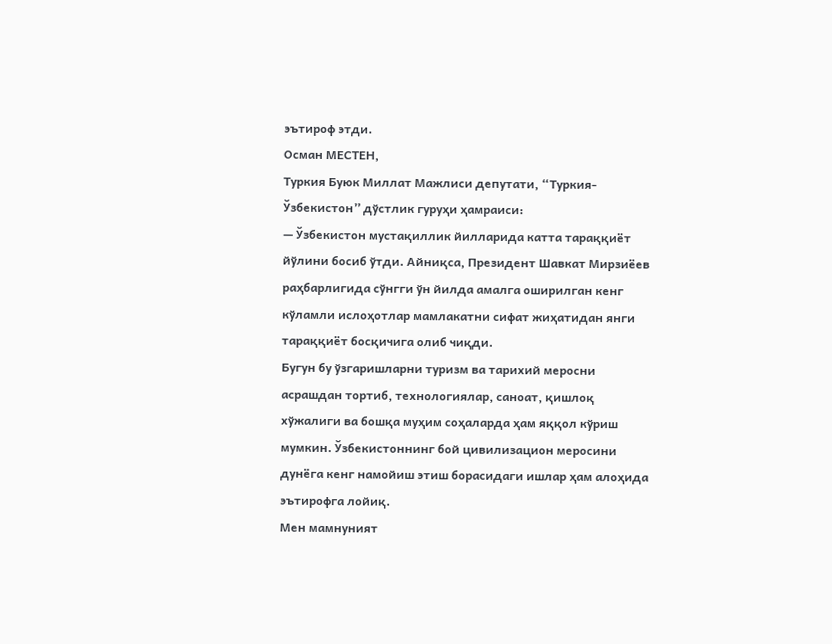эътироф этди.
Осман МЕСТЕН,
Туркия Буюк Миллат Мажлиси депутати, “Туркия-Ўзбекистон” дўстлик гуруҳи ҳамраиси:
— Ўзбекистон мустақиллик йилларида катта тараққиёт йўлини босиб ўтди. Айниқса, Президент Шавкат Мирзиёев раҳбарлигида сўнгги ўн йилда амалга оширилган кенг кўламли ислоҳотлар мамлакатни сифат жиҳатидан янги тараққиёт босқичига олиб чиқди.
Бугун бу ўзгаришларни туризм ва тарихий меросни асрашдан тортиб, технологиялар, саноат, қишлоқ хўжалиги ва бошқа муҳим соҳаларда ҳам яққол кўриш мумкин. Ўзбекистоннинг бой цивилизацион меросини дунёга кенг намойиш этиш борасидаги ишлар ҳам алоҳида эътирофга лойиқ.
Мен мамнуният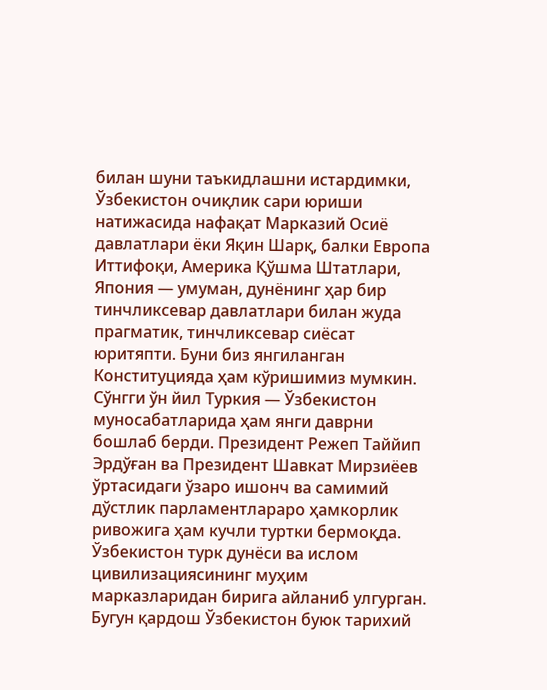билан шуни таъкидлашни истардимки, Ўзбекистон очиқлик сари юриши натижасида нафақат Марказий Осиё давлатлари ёки Яқин Шарқ, балки Европа Иттифоқи, Америка Қўшма Штатлари, Япония — умуман, дунёнинг ҳар бир тинчликсевар давлатлари билан жуда прагматик, тинчликсевар сиёсат юритяпти. Буни биз янгиланган Конституцияда ҳам кўришимиз мумкин.
Сўнгги ўн йил Туркия — Ўзбекистон муносабатларида ҳам янги даврни бошлаб берди. Президент Режеп Таййип Эрдўған ва Президент Шавкат Мирзиёев ўртасидаги ўзаро ишонч ва самимий дўстлик парламентлараро ҳамкорлик ривожига ҳам кучли туртки бермоқда.
Ўзбекистон турк дунёси ва ислом цивилизациясининг муҳим марказларидан бирига айланиб улгурган. Бугун қардош Ўзбекистон буюк тарихий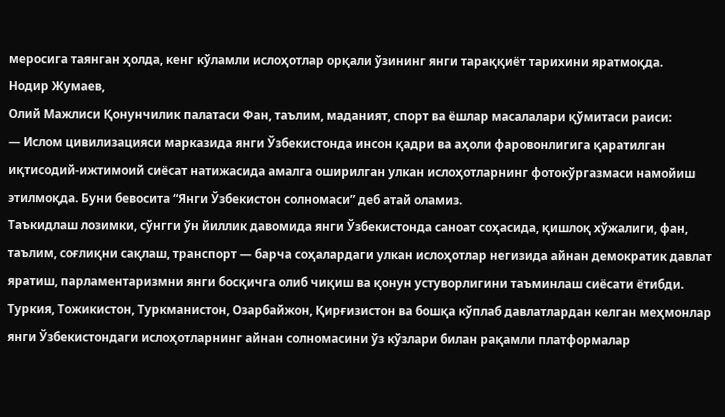меросига таянган ҳолда, кенг кўламли ислоҳотлар орқали ўзининг янги тараққиёт тарихини яратмоқда.
Нодир Жумаев,
Олий Мажлиси Қонунчилик палатаси Фан, таълим, маданият, спорт ва ёшлар масалалари қўмитаси раиси:
— Ислом цивилизацияси марказида янги Ўзбекистонда инсон қадри ва аҳоли фаровонлигига қаратилган иқтисодий-ижтимоий сиёсат натижасида амалга оширилган улкан ислоҳотларнинг фотокўргазмаси намойиш этилмоқда. Буни бевосита “Янги Ўзбекистон солномаси” деб атай оламиз.
Таъкидлаш лозимки, сўнгги ўн йиллик давомида янги Ўзбекистонда саноат соҳасида, қишлоқ хўжалиги, фан, таълим, соғлиқни сақлаш, транспорт — барча соҳалардаги улкан ислоҳотлар негизида айнан демократик давлат яратиш, парламентаризмни янги босқичга олиб чиқиш ва қонун устуворлигини таъминлаш сиёсати ётибди.
Туркия, Тожикистон, Туркманистон, Озарбайжон, Қирғизистон ва бошқа кўплаб давлатлардан келган меҳмонлар янги Ўзбекистондаги ислоҳотларнинг айнан солномасини ўз кўзлари билан рақамли платформалар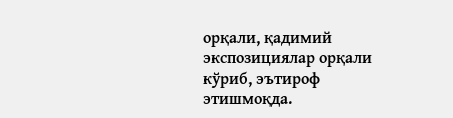орқали, қадимий экспозициялар орқали кўриб, эътироф этишмоқда.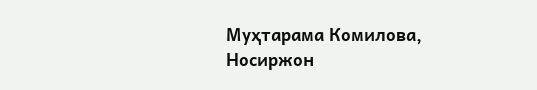Муҳтарама Комилова,
Носиржон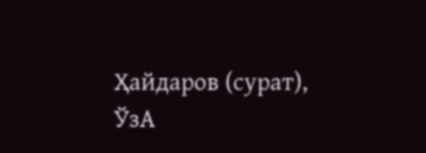Ҳайдаров (сурат),
ЎзА